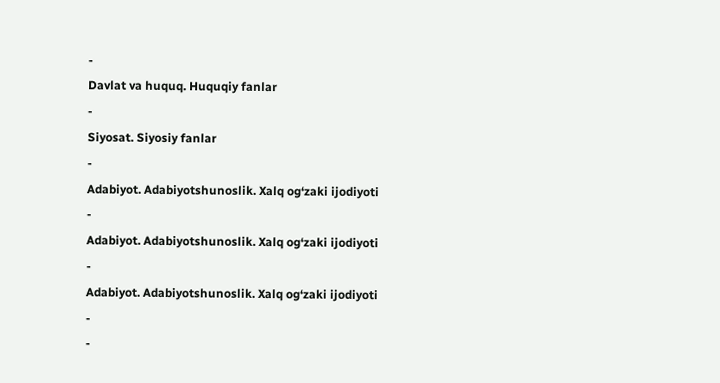-
Davlat va huquq. Huquqiy fanlar
-
Siyosat. Siyosiy fanlar
-
Adabiyot. Adabiyotshunoslik. Xalq og‘zaki ijodiyoti
-
Adabiyot. Adabiyotshunoslik. Xalq og‘zaki ijodiyoti
-
Adabiyot. Adabiyotshunoslik. Xalq og‘zaki ijodiyoti
-
-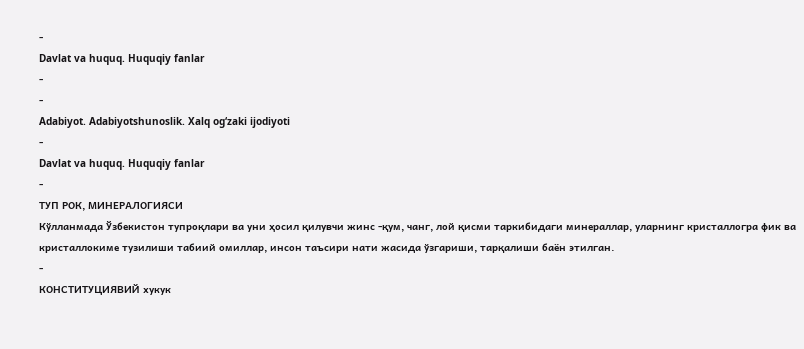-
Davlat va huquq. Huquqiy fanlar
-
-
Adabiyot. Adabiyotshunoslik. Xalq og‘zaki ijodiyoti
-
Davlat va huquq. Huquqiy fanlar
-
ТУП РОК, МИНЕРАЛОГИЯСИ
Кўлланмада Ўзбекистон тупроқлари ва уни ҳосил қилувчи жинс -қум, чанг, лой қисми таркибидаги минераллар, уларнинг кристаллогра фик ва кристаллокиме тузилиши табиий омиллар, инсон таъсири нати жасида ўзгариши, тарқалиши баён этилган.
-
КОНСТИТУЦИЯВИЙ хукук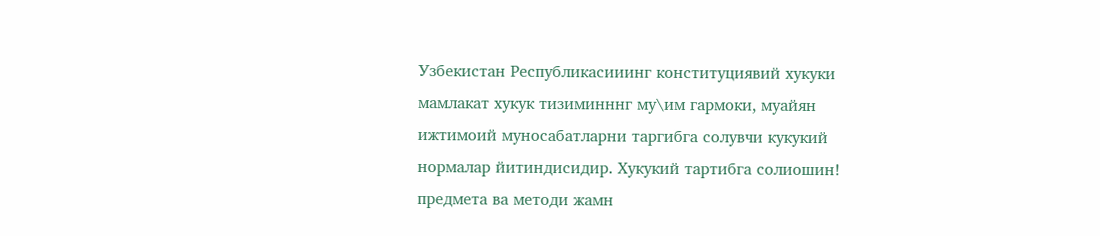Узбекистан Республикасииинг конституциявий хукуки мамлакат хукук тизиминннг му\им гармоки, муайян ижтимоий муносабатларни таргибга солувчи кукукий нормалар йитиндисидир. Хукукий тартибга солиошин! предмета ва методи жамн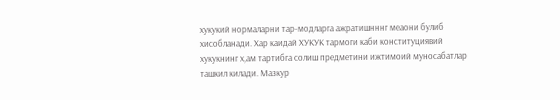хукукий нормаларни тар-модларга ажратишнннг меаони булиб хисобланади. Хар каидай ХУКУК тармоги каби конституциявий хукукнинг х,ам тартибга солиш предметини ижтимоий муносабатлар ташкил килади. Мазкур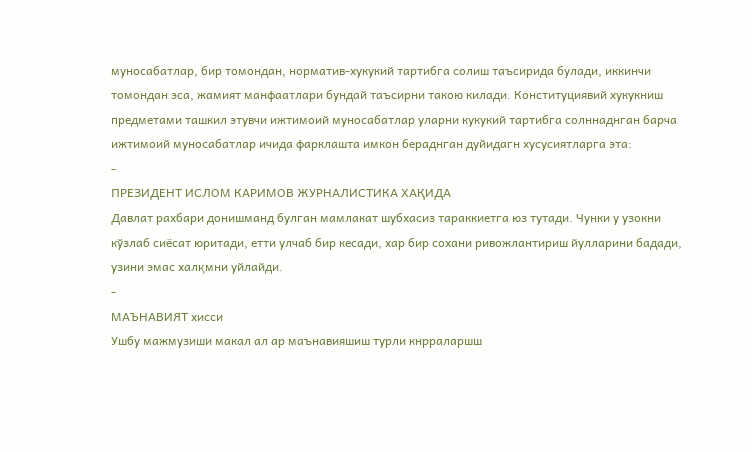муносабатлар, бир томондан, норматив-хукукий тартибга солиш таъсирида булади, иккинчи томондан эса, жамият манфаатлари бундай таъсирни такою килади. Конституциявий хукукниш предметами ташкил этувчи ижтимоий муносабатлар уларни кукукий тартибга солннаднган барча ижтимоий муносабатлар ичида фарклашта имкон бераднган дуйидагн хусусиятларга эта:
-
ПРЕЗИДЕНТ ИСЛОМ КАРИМОВ ЖУРНАЛИСТИКА ХАҚИДА
Давлат рахбари донишманд булган мамлакат шубхасиз тараккиетга юз тутади. Чунки у узокни кўзлаб сиёсат юритади, етти улчаб бир кесади, хар бир сохани ривожлантириш йулларини бадади, узини эмас халқмни уйлайди.
-
МАЪНАВИЯТ хисси
Ушбу мажмузиши макал ал ар маънавияшиш турли кнрраларшш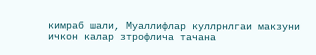кимраб шали, Муаллифлар куллрнлгаи макзуни ичкон калар зтрофлича тачана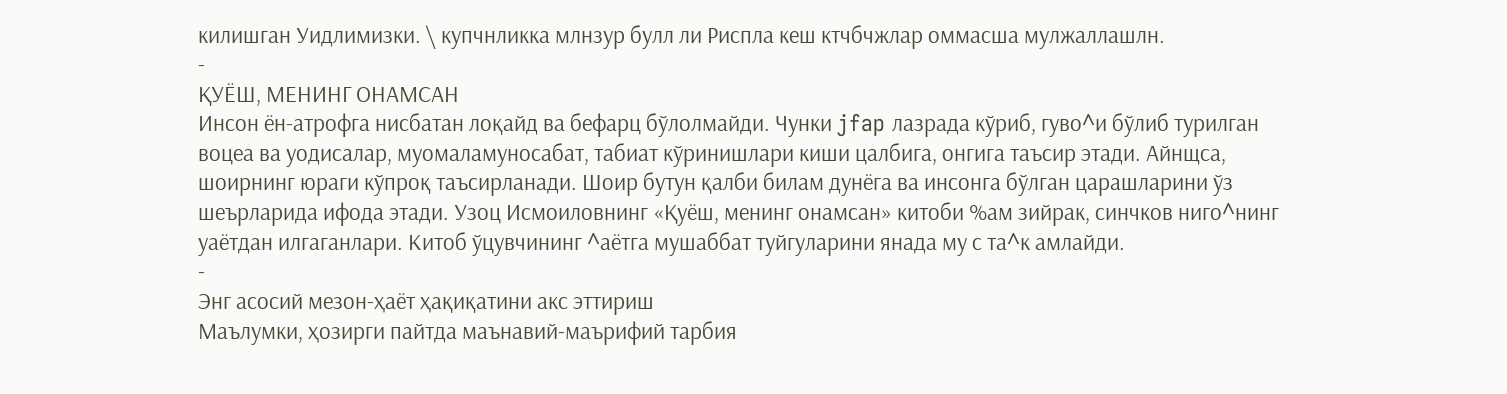килишган Уидлимизки. \ купчнликка млнзур булл ли Риспла кеш ктчбчжлар оммасша мулжаллашлн.
-
ҚУЁШ, МЕНИНГ ОНАМСАН
Инсон ён-атрофга нисбатан лоқайд ва бефарц бўлолмайди. Чунки jfap лазрада кўриб, гуво^и бўлиб турилган воцеа ва уодисалар, муомаламуносабат, табиат кўринишлари киши цалбига, онгига таъсир этади. Айнщса, шоирнинг юраги кўпроқ таъсирланади. Шоир бутун қалби билам дунёга ва инсонга бўлган царашларини ўз шеърларида ифода этади. Узоц Исмоиловнинг «Қуёш, менинг онамсан» китоби %ам зийрак, синчков ниго^нинг уаётдан илгаганлари. Китоб ўцувчининг ^аётга мушаббат туйгуларини янада му с та^к амлайди.
-
Энг асосий мезон-ҳаёт ҳақиқатини акс эттириш
Маълумки, ҳозирги пайтда маънавий-маърифий тарбия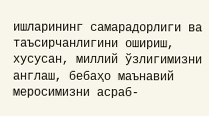ишларининг самарадорлиги ва таъсирчанлигини ошириш, хусусан, миллий ўзлигимизни англаш, бебаҳо маънавий меросимизни асраб-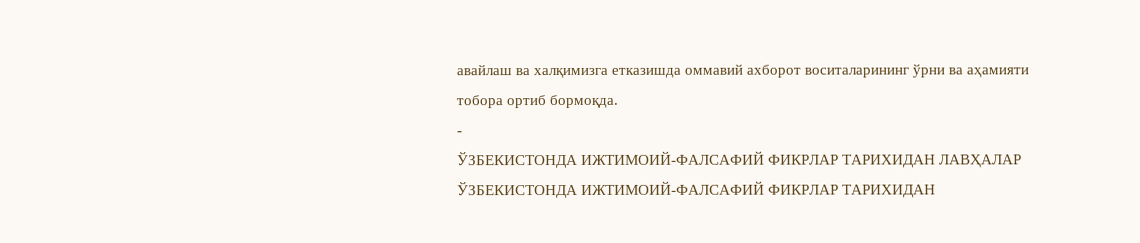авайлаш ва халқимизга етказишда оммавий ахборот воситаларининг ўрни ва аҳамияти тобора ортиб бормоқда.
-
ЎЗБЕКИСТОНДА ИЖТИМОИЙ-ФАЛСАФИЙ ФИКРЛАР ТАРИХИДАН ЛАВҲАЛАР
ЎЗБЕКИСТОНДА ИЖТИМОИЙ-ФАЛСАФИЙ ФИКРЛАР ТАРИХИДАН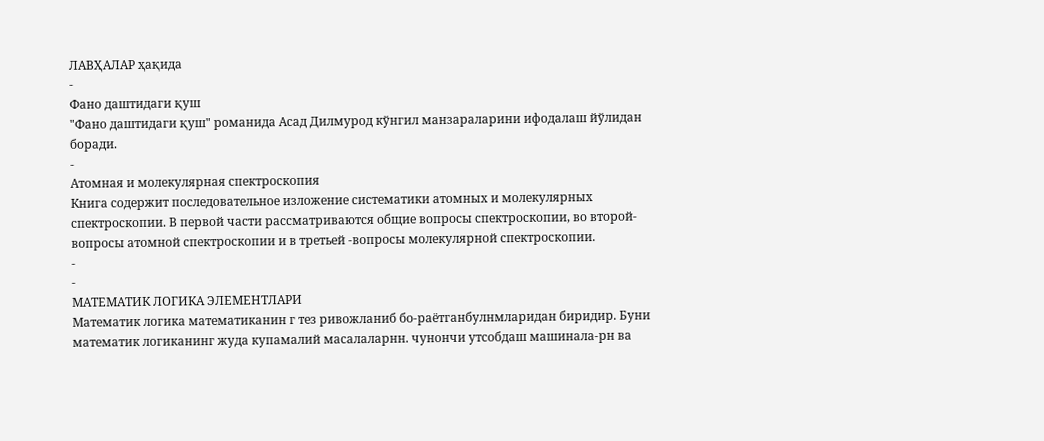ЛАВҲАЛАР ҳақида
-
Фано даштидаги қуш
"Фано даштидаги қуш" романида Асад Дилмурод кўнгил манзараларини ифодалаш йўлидан боради.
-
Атомная и молекулярная спектроскопия
Книга содержит последовательное изложение систематики атомных и молекулярных спектроскопии. В первой части рассматриваются общие вопросы спектроскопии, во второй-вопросы атомной спектроскопии и в третьей -вопросы молекулярной спектроскопии.
-
-
МАТЕМАТИК ЛОГИКА ЭЛЕМЕНТЛАРИ
Математик логика математиканин г тез ривожланиб бо-раётганбулнмларидан биридир. Буни математик логиканинг жуда купамалий масалаларнн. чунончи утсобдаш машинала-рн ва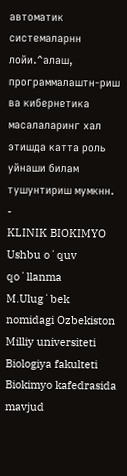автоматик системаларнн лойи.^алаш, программалаштн-риш ва кибернетика масалаларинг хал этишда катта роль уйнаши билам тушунтириш мумкнн.
-
KLINIK BIOKIMYO
Ushbu oʻquv qoʻllanma M.Ulugʻbek nomidagi Ozbekiston Milliy universiteti Biologiya fakulteti Biokimyo kafedrasida mavjud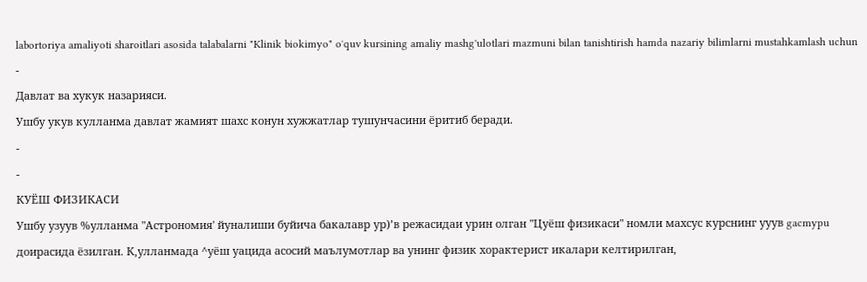labortoriya amaliyoti sharoitlari asosida talabalarni "Klinik biokimyo" oʻquv kursining amaliy mashg'ulotlari mazmuni bilan tanishtirish hamda nazariy bilimlarni mustahkamlash uchun
-
Давлат ва хукук назарияси.
Ушбу укув кулланма давлат жамият шахс конун хужжатлар тушунчасини ёритиб беради.
-
-
КУЁШ ФИЗИКАСИ
Ушбу узуув %улланма "Астрономия' йуналиши буйича бакалавр ур)’в режасидаи урин олган "Цуёш физикаси" номли махсус курснинг ууув gacmypu доирасида ёзилган. К,улланмада ^уёш уацида асосий маълумотлар ва унинг физик хорактерист икалари келтирилган,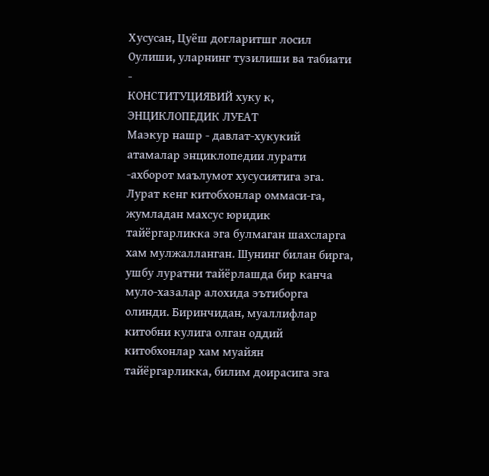Хусусан, Цуёш догларитшг лосил Оулиши, уларнинг тузилиши ва табиати
-
КОНСТИТУЦИЯВИЙ хуку к, ЭНЦИКЛОПЕДИК ЛУЕАТ
Маэкур нашр - давлат-хукукий атамалар энциклопедии лурати -ахборот маълумот хусусиятига эга. Лурат кенг китобхонлар оммаси-га, жумладан махсус юридик тайёргарликка эга булмаган шахсларга хам мулжалланган. Шунинг билан бирга, ушбу луратни тайёрлашда бир канча муло-хазалар алохида эътиборга олинди. Биринчидан, муаллифлар китобни кулига олган оддий китобхонлар хам муайян тайёргарликка, билим доирасига эга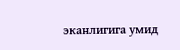эканлигига умид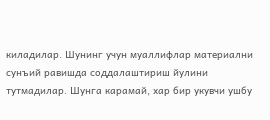киладилар. Шунинг учун муаллифлар материални сунъий равишда соддалаштириш йулини тутмадилар. Шунга карамай, хар бир укувчи ушбу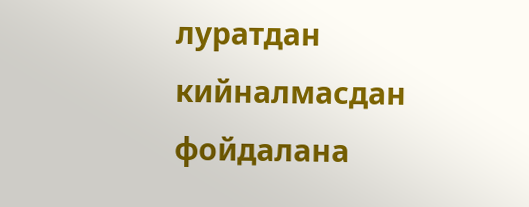луратдан кийналмасдан фойдалана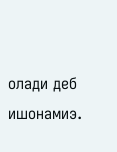олади деб ишонамиэ.